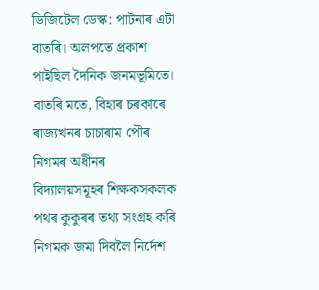ডিজিটেল ডেস্ক: পাটনাৰ এটা বাতৰি। অলপতে প্রকাশ পাইছিল দৈনিক জনমভূমিতে। বাতৰি মতে, বিহাৰ চৰকাৰে ৰাজ্যখনৰ চাচাৰাম পৌৰ নিগমৰ অধীনৰ বিদ্যালয়সমূহৰ শিক্ষকসকলক পথৰ কুকুৰৰ তথ্য সংগ্ৰহ কৰি নিগমক জমা দিবলৈ নির্দেশ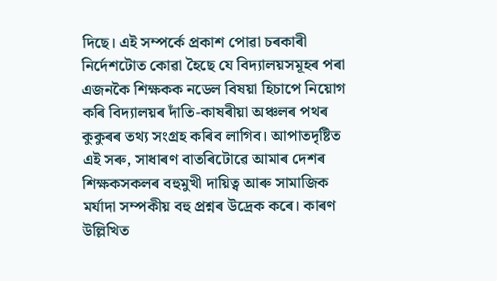দিছে। এই সম্পর্কে প্রকাশ পোৱা চৰকাৰী নির্দেশটোত কোৱা হৈছে যে বিদ্যালয়সমূহৰ পৰা এজনকৈ শিক্ষকক নডেল বিষয়া হিচাপে নিয়োগ কৰি বিদ্যালয়ৰ দাঁতি-কাষৰীয়া অঞ্চলৰ পথৰ কুকুৰৰ তথ্য সংগ্ৰহ কৰিব লাগিব। আপাতদৃষ্টিত এই সৰু, সাধাৰণ বাতৰিটোৱে আমাৰ দেশৰ শিক্ষকসকলৰ বহুমুখী দায়িত্ব আৰু সামাজিক মর্যাদা সম্পকীয় বহু প্ৰশ্নৰ উদ্রেক কৰে। কাৰণ উল্লিখিত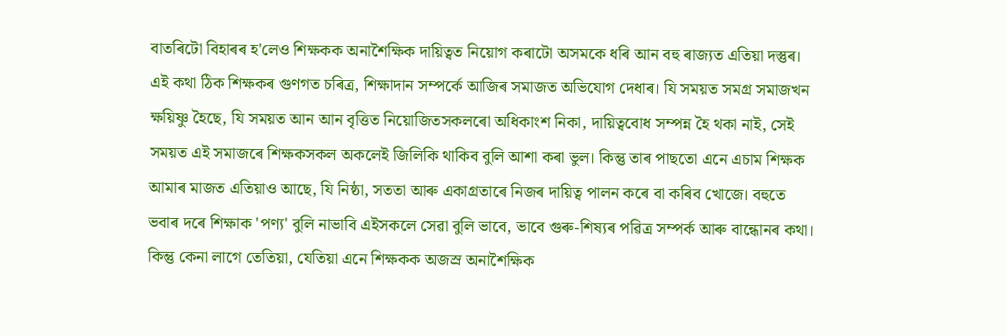বাতৰিটো বিহাৰৰ হ'লেও শিক্ষকক অনাশৈক্ষিক দায়িত্বত নিয়োগ কৰাটো অসমকে ধৰি আন বহু ৰাজ্যত এতিয়া দস্তুৰ।
এই কথা ঠিক শিক্ষকৰ গুণগত চৰিত্ৰ, শিক্ষাদান সম্পর্কে আজিৰ সমাজত অভিযোগ দেধাৰ। যি সময়ত সমগ্ৰ সমাজখন ক্ষয়িষ্ণু হৈছে, যি সময়ত আন আন বৃত্তিত নিয়োজিতসকলৰো অধিকাংশ নিকা, দায়িত্ববোধ সম্পন্ন হৈ থকা নাই, সেই সময়ত এই সমাজৰে শিক্ষকসকল অকলেই জিলিকি থাকিব বুলি আশা কৰা ভুল। কিন্তু তাৰ পাছতো এনে এচাম শিক্ষক আমাৰ মাজত এতিয়াও আছে, যি নিষ্ঠা, সততা আৰু একাগ্ৰতাৰে নিজৰ দায়িত্ব পালন কৰে বা কৰিব খোজে। বহুতে ভবাৰ দৰে শিক্ষাক 'পণ্য' বুলি নাভাবি এইসকলে সেৱা বুলি ভাবে, ভাবে গুৰু-শিষ্যৰ পৱিত্ৰ সম্পৰ্ক আৰু বান্ধোনৰ কথা। কিন্তু কেনা লাগে তেতিয়া, যেতিয়া এনে শিক্ষকক অজস্র অনাশৈক্ষিক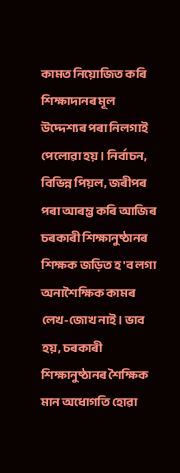কামত নিয়োজিত কৰি শিক্ষাদানৰ মূল উদ্দেশ্যৰ পৰা নিলগাই পেলোৱা হয়। নির্বাচন, বিভিন্ন পিয়ল, জৰীপৰ পৰা আৰম্ভ কৰি আজিৰ চৰকাৰী শিক্ষানুষ্ঠানৰ শিক্ষক জড়িত হ'ব লগা অনাশৈক্ষিক কামৰ লেখ-জোখ নাই। ভাব হয়, চৰকাৰী শিক্ষানুষ্ঠানৰ শৈক্ষিক মান অধোগতি হোৱা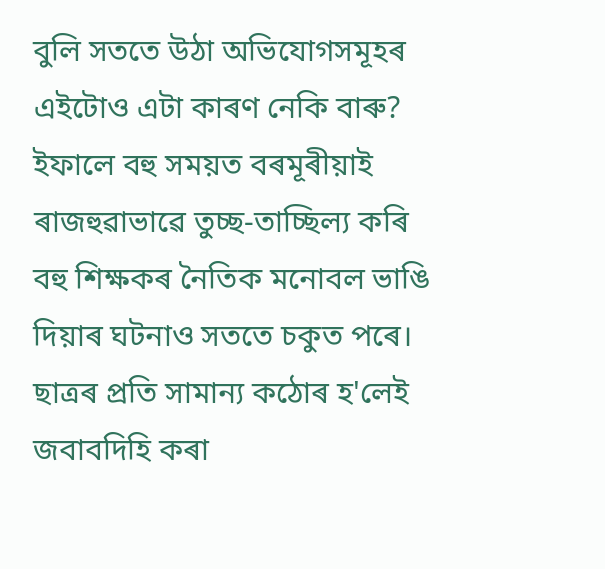বুলি সততে উঠা অভিযোগসমূহৰ এইটোও এটা কাৰণ নেকি বাৰু?
ইফালে বহু সময়ত বৰমূৰীয়াই ৰাজহুৱাভাৱে তুচ্ছ-তাচ্ছিল্য কৰি বহু শিক্ষকৰ নৈতিক মনোবল ভাঙি দিয়াৰ ঘটনাও সততে চকুত পৰে। ছাত্ৰৰ প্ৰতি সামান্য কঠোৰ হ'লেই জবাবদিহি কৰা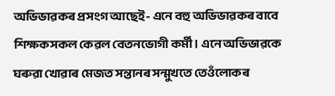অভিভাৱকৰ প্ৰসংগ আছেই- এনে বহু অভিভাৱকৰ বাবে শিক্ষকসকল কেৱল বেতনভোগী কর্মী। এনে অভিভাৱকে ঘৰুৱা খোৱাৰ মেজত সন্তানৰ সন্মুখতে তেওঁলোকৰ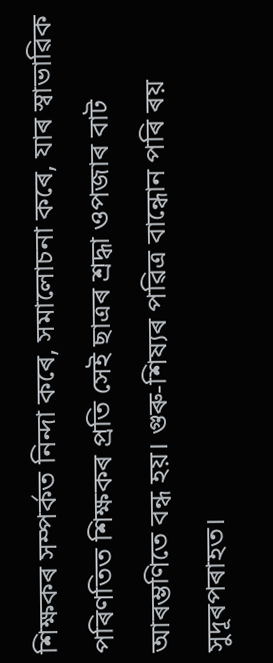শিক্ষকৰ সম্পৰ্কত নিন্দা কৰে, সমালোচনা কৰে, যাৰ স্বাভাৱিক পৰিণতিত শিক্ষকৰ প্ৰতি সেই ছাত্ৰৰ শ্ৰদ্ধা ওপজাৰ বাট আৰম্ভণিতে বন্ধ হয়। গুৰু-শিষ্যৰ পৱিত্ৰ বান্ধোন পৰি ৰয় সুদূৰপৰাহত।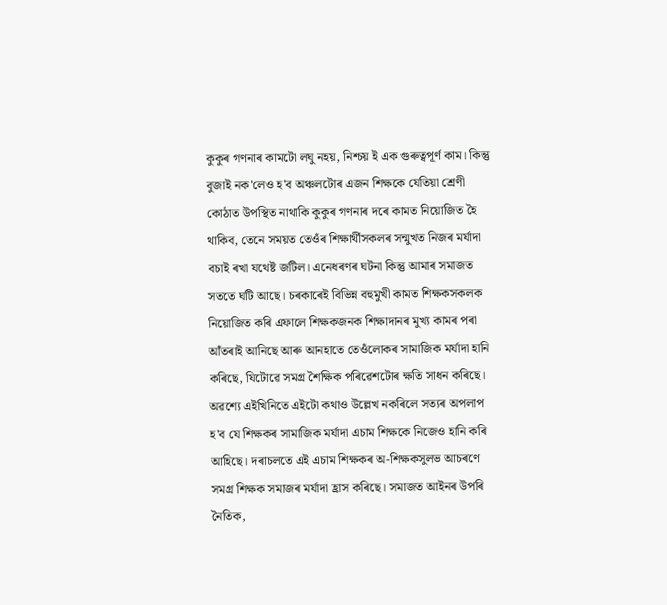কুকুৰ গণনাৰ কামটো লঘু নহয়, নিশ্চয় ই এক গুৰুত্বপূৰ্ণ কাম। কিন্তু বুজাই নক'লেও হ'ব অঞ্চলটোৰ এজন শিক্ষকে যেতিয়া শ্রেণী কোঠাত উপস্থিত নাথাকি কুকুৰ গণনাৰ দৰে কামত নিয়োজিত হৈ থাকিব, তেনে সময়ত তেওঁৰ শিক্ষার্থীসকলৰ সন্মুখত নিজৰ মৰ্যাদা বচাই ৰখা যথেষ্ট জটিল। এনেধৰণৰ ঘটনা কিন্তু আমাৰ সমাজত সততে ঘটি আছে। চৰকাৰেই বিভিন্ন বহুমুখী কামত শিক্ষকসকলক নিয়োজিত কৰি এফালে শিক্ষকজনক শিক্ষাদানৰ মুখ্য কামৰ পৰা আঁতৰাই আনিছে আৰু আনহাতে তেওঁলোকৰ সামাজিক মর্যাদা হানি কৰিছে, যিটোৱে সমগ্র শৈক্ষিক পৰিৱেশটোৰ ক্ষতি সাধন কৰিছে।
অৱশ্যে এইখিনিতে এইটো কথাও উল্লেখ নকৰিলে সত্যৰ অপলাপ হ'ব যে শিক্ষকৰ সামাজিক মর্যাদা এচাম শিক্ষকে নিজেও হানি কৰি আহিছে। দৰাচলতে এই এচাম শিক্ষকৰ অ-শিক্ষকসুলভ আচৰণে সমগ্র শিক্ষক সমাজৰ মৰ্যাদা হ্রাস কৰিছে। সমাজত আইনৰ উপৰি নৈতিক,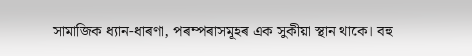সামাজিক ধ্যান-ধাৰণা, পৰম্পৰাসমূহৰ এক সুকীয়া স্থান থাকে। বহু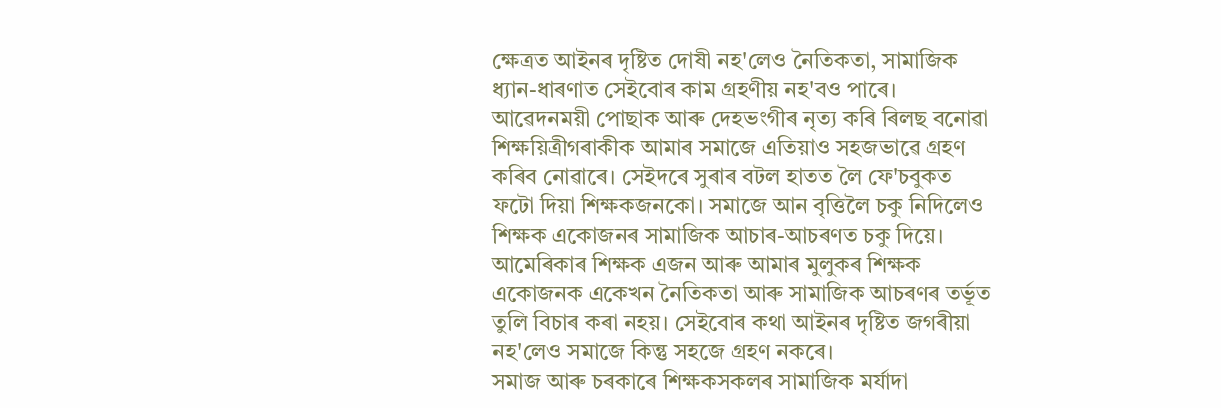ক্ষেত্ৰত আইনৰ দৃষ্টিত দোষী নহ'লেও নৈতিকতা, সামাজিক ধ্যান-ধাৰণাত সেইবোৰ কাম গ্রহণীয় নহ'বও পাৰে। আৱেদনময়ী পোছাক আৰু দেহভংগীৰ নৃত্য কৰি ৰিলছ বনোৱা শিক্ষয়িত্ৰীগৰাকীক আমাৰ সমাজে এতিয়াও সহজভাৱে গ্ৰহণ কৰিব নোৱাৰে। সেইদৰে সুৰাৰ বটল হাতত লৈ ফে'চবুকত ফটো দিয়া শিক্ষকজনকো। সমাজে আন বৃত্তিলৈ চকু নিদিলেও শিক্ষক একোজনৰ সামাজিক আচাৰ-আচৰণত চকু দিয়ে। আমেৰিকাৰ শিক্ষক এজন আৰু আমাৰ মুলুকৰ শিক্ষক একোজনক একেখন নৈতিকতা আৰু সামাজিক আচৰণৰ তৰ্ভূত তুলি বিচাৰ কৰা নহয়। সেইবোৰ কথা আইনৰ দৃষ্টিত জগৰীয়া নহ'লেও সমাজে কিন্তু সহজে গ্রহণ নকৰে।
সমাজ আৰু চৰকাৰে শিক্ষকসকলৰ সামাজিক মর্যাদা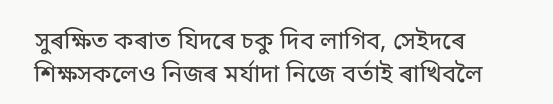সুৰক্ষিত কৰাত যিদৰে চকু দিব লাগিব, সেইদৰে শিক্ষসকলেও নিজৰ মৰ্যাদা নিজে বৰ্তাই ৰাখিবলৈ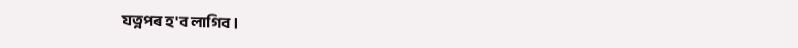যত্নপৰ হ'ব লাগিব।